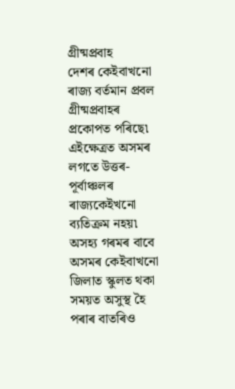গ্ৰীষ্মপ্ৰবাহ
দেশৰ কেইবাখনো ৰাজ্য বৰ্তমান প্ৰবল গ্ৰীষ্মপ্ৰবাহৰ প্ৰকোপত পৰিছে৷ এইক্ষেত্ৰত অসমৰ লগতে উত্তৰ-পূৰ্বাঞ্চলৰ ৰাজ্যকেইখনো ব্যতিক্ৰম নহয়৷ অসহ্য গৰমৰ বাবে অসমৰ কেইবাখনো জিলাত স্কুলত থকা সময়ত অসুস্থ হৈ পৰাৰ বাতৰিও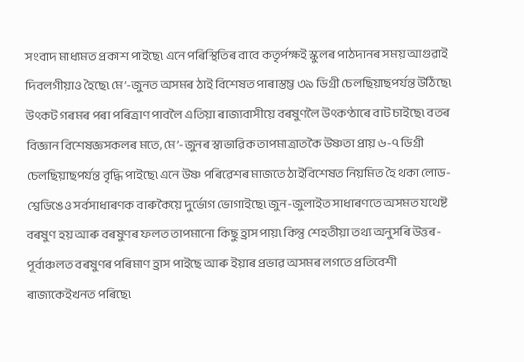সংবাদ মাধ্যমত প্ৰকাশ পাইছে৷ এনে পৰিস্থিতিৰ বাবে কতৃৰ্পক্ষই স্কুলৰ পাঠদানৰ সময় আগুৱাই দিবলগীয়াও হৈছে৷ মে’-জুনত অসমৰ ঠাই বিশেষত পাৰাস্তম্ভ ৩৯ ডিগ্ৰী চেলছিয়াছপৰ্যন্ত উঠিছে৷ উৎকট গৰমৰ পৰা পৰিত্ৰাণ পাবলৈ এতিয়া ৰাজ্যবাসীয়ে বৰষুণলৈ উৎকণ্ঠাৰে বাট চাইছে৷ বতৰ বিজ্ঞান বিশেষজ্ঞসকলৰ মতে, মে’-জুনৰ স্বাভাৱিক তাপমাত্ৰাতকৈ উষ্ণতা প্ৰায় ৬-৭ ডিগ্ৰী চেলছিয়াছপৰ্যন্ত বৃদ্ধি পাইছে৷ এনে উষ্ণ পৰিৱেশৰ মাজতে ঠাইবিশেষত নিয়মিত হৈ থকা লোড-শ্বেডিঙেও সৰ্বসাধাৰণক বাৰুকৈয়ে দুৰ্ভোগ ভোগাইছে৷ জুন-জুলাইত সাধাৰণতে অসমত যথেষ্ট বৰষুণ হয় আৰু বৰষুণৰ ফলত তাপমানো কিছু হ্ৰাস পায়৷ কিন্তু শেহতীয়া তথ্য অনুসৰি উত্তৰ-পূৰ্বাঞ্চলত বৰষুণৰ পৰিমাণ হ্ৰাস পাইছে আৰু ইয়াৰ প্ৰভাৱ অসমৰ লগতে প্ৰতিবেশী ৰাজ্যকেইখনত পৰিছে৷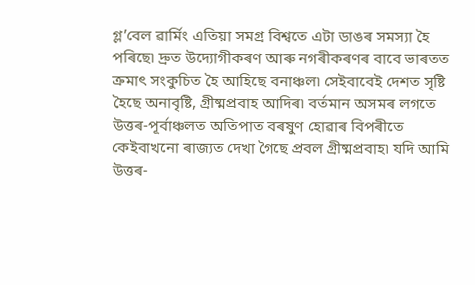গ্ল’বেল ৱাৰ্মিং এতিয়া সমগ্ৰ বিশ্বতে এটা ডাঙৰ সমস্যা হৈ পৰিছে৷ দ্ৰুত উদ্যোগীকৰণ আৰু নগৰীকৰণৰ বাবে ভাৰতত ক্ৰমাৎ সংকুচিত হৈ আহিছে বনাঞ্চল৷ সেইবাবেই দেশত সৃষ্টি হৈছে অনাবৃষ্টি, গ্ৰীষ্মপ্ৰবাহ আদিৰ৷ বৰ্তমান অসমৰ লগতে উত্তৰ-পূৰ্বাঞ্চলত অতিপাত বৰষুণ হোৱাৰ বিপৰীতে কেইবাখনো ৰাজ্যত দেখা গৈছে প্ৰবল গ্ৰীষ্মপ্ৰবাহ৷ যদি আমি উত্তৰ-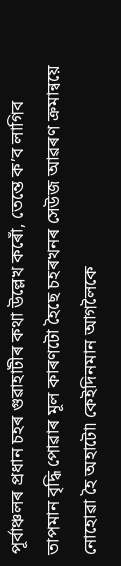পূৰ্বাঞ্চলৰ প্ৰধান চহৰ গুৱাহাটীৰ কথা উল্লেখ কৰোঁ, তেন্তে ক’ব লাগিব তাপমান বৃদ্ধি পোৱাৰ মূল কাৰণটো হৈছে চহৰখনৰ সেউজ আৱৰণ ক্ৰমান্বয়ে নোহোৱা হৈ অহাটো৷ কেইদিনমান আগলৈকে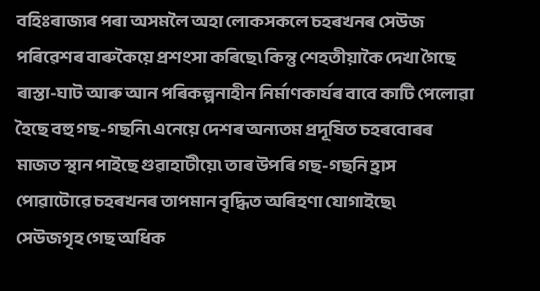বহিঃৰাজ্যৰ পৰা অসমলৈ অহা লোকসকলে চহৰখনৰ সেউজ পৰিৱেশৰ বাৰুকৈয়ে প্ৰশংসা কৰিছে৷ কিন্তু শেহতীয়াকৈ দেখা গৈছে ৰাস্তা-ঘাট আৰু আন পৰিকল্পনাহীন নিৰ্মাণকাৰ্যৰ বাবে কাটি পেলোৱা হৈছে বহু গছ-গছনি৷ এনেয়ে দেশৰ অন্যতম প্ৰদূষিত চহৰবোৰৰ মাজত স্থান পাইছে গুৱাহাটীয়ে৷ তাৰ উপৰি গছ-গছনি হ্ৰাস পোৱাটোৱে চহৰখনৰ তাপমান বৃদ্ধিত অৰিহণা যোগাইছে৷
সেউজগৃহ গেছ অধিক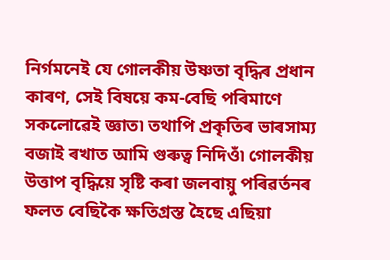নিৰ্গমনেই যে গোলকীয় উষ্ণতা বৃদ্ধিৰ প্ৰধান কাৰণ, সেই বিষয়ে কম-বেছি পৰিমাণে সকলোৱেই জ্ঞাত৷ তথাপি প্ৰকৃতিৰ ভাৰসাম্য বজাই ৰখাত আমি গুৰুত্ব নিদিওঁ৷ গোলকীয় উত্তাপ বৃদ্ধিয়ে সৃষ্টি কৰা জলবায়ু পৰিৱৰ্তনৰ ফলত বেছিকৈ ক্ষতিগ্ৰস্ত হৈছে এছিয়া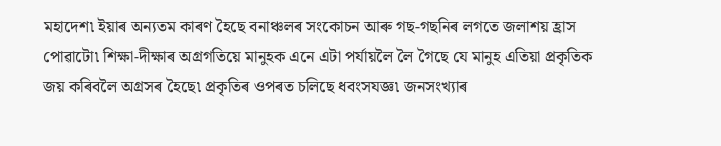মহাদেশ৷ ইয়াৰ অন্যতম কাৰণ হৈছে বনাঞ্চলৰ সংকোচন আৰু গছ-গছনিৰ লগতে জলাশয় হ্ৰাস পোৱাটো৷ শিক্ষা-দীক্ষাৰ অগ্ৰগতিয়ে মানুহক এনে এটা পৰ্যায়লৈ লৈ গৈছে যে মানুহ এতিয়া প্ৰকৃতিক জয় কৰিবলৈ অগ্ৰসৰ হৈছে৷ প্ৰকৃতিৰ ওপৰত চলিছে ধবংসযজ্ঞ৷ জনসংখ্যাৰ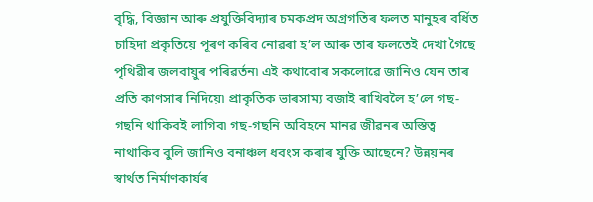বৃদ্ধি, বিজ্ঞান আৰু প্ৰযুক্তিবিদ্যাৰ চমকপ্ৰদ অগ্ৰগতিৰ ফলত মানুহৰ বৰ্ধিত চাহিদা প্ৰকৃতিয়ে পূৰণ কৰিব নোৱৰা হ’ল আৰু তাৰ ফলতেই দেখা গৈছে পৃথিৱীৰ জলবায়ুৰ পৰিৱৰ্তন৷ এই কথাবোৰ সকলোৱে জানিও যেন তাৰ প্ৰতি কাণসাৰ নিদিয়ে৷ প্ৰাকৃতিক ভাৰসাম্য বজাই ৰাখিবলৈ হ’লে গছ-গছনি থাকিবই লাগিব৷ গছ-গছনি অবিহনে মানৱ জীৱনৰ অস্তিত্ব নাথাকিব বুলি জানিও বনাঞ্চল ধবংস কৰাৰ যুক্তি আছেনে? উন্নয়নৰ স্বাৰ্থত নিৰ্মাণকাৰ্যৰ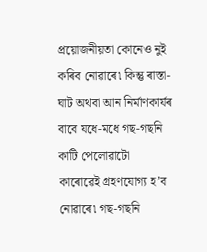প্ৰয়োজনীয়তা কোনেও নুই কৰিব নোৱাৰে৷ কিন্তু ৰাস্তা-ঘাট অথবা আন নিৰ্মাণকাৰ্যৰ বাবে যধে-মধে গছ-গছনি কাটি পেলোৱাটো কাৰোৱেই গ্ৰহণযোগ্য হ’ব নোৱাৰে৷ গছ-গছনি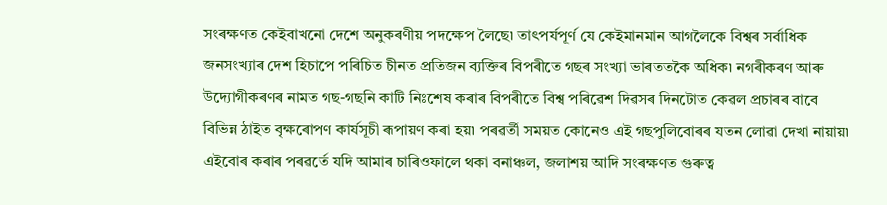সংৰক্ষণত কেইবাখনো দেশে অনুকৰণীয় পদক্ষেপ লৈছে৷ তাৎপৰ্যপূৰ্ণ যে কেইমানমান আগলৈকে বিশ্বৰ সৰ্বাধিক জনসংখ্যাৰ দেশ হিচাপে পৰিচিত চীনত প্ৰতিজন ব্যক্তিৰ বিপৰীতে গছৰ সংখ্যা ভাৰততকৈ অধিক৷ নগৰীকৰণ আৰু উদ্যোগীকৰণৰ নামত গছ-গছনি কাটি নিঃশেষ কৰাৰ বিপৰীতে বিশ্ব পৰিৱেশ দিৱসৰ দিনটোত কেৱল প্ৰচাৰৰ বাবে বিভিন্ন ঠাইত বৃক্ষৰোপণ কাৰ্যসূচী ৰূপায়ণ কৰা হয়৷ পৰৱৰ্তী সময়ত কোনেও এই গছপুলিবোৰৰ যতন লোৱা দেখা নায়ায়৷ এইবোৰ কৰাৰ পৰৱৰ্তে যদি আমাৰ চাৰিওফালে থকা বনাঞ্চল, জলাশয় আদি সংৰক্ষণত গুৰুত্ব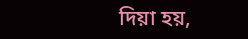দিয়া হয়,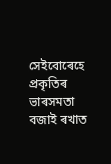সেইবোৰেহে প্ৰকৃতিৰ ভাৰসমতা বজাই ৰখাত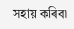সহায় কৰিব৷